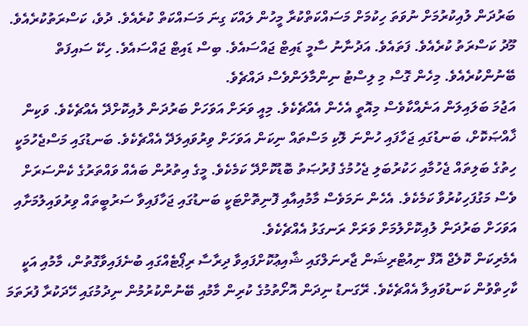ބަރުދަން ލުއިކުރުމަށް ނުވަތަ ހިކުމަށް މަސައްކަތްކުރާ މީހުން ލައްކަ ގިނަ މަސައްކަތް ކުރެއެވެ. ދުވެ، ކަސްރަތުކުރެއެވެ. މޫދު ކަސްރަތު ކުރެއެވެ. ފަތައެވެ. އަދުނާނު ސާމީ ޑައިޓް ޖައްސައެވެ. ބިސް ޑައިޓް ޖައްސައެވެ. ހިކޭ ސައިފަތް ބޭނުންކުރެއެވެ. މިހެން ގޮސް މި ލިސްޓު ނިންމާލަންވެސް ދައްޗެވެ.
އަޖުމަ ބަލައިލަން އަނެއްކާވެސް މިއޮތީ އެހެން އެއްޗެކެވެ. މިއީ ވަރަށް އަވަހަށް ބަރުދަން ލުއިކޮށްދޭ އެއްޗެކެވެ. ވަކިން ޚާއްޞަކޮށް، ބަނޑުގައި ޖަހާފައި ހުންނަ ލޮކި މަސްތައް ނިކަން އަވަހަށް ވިރުވައިލަދޭ އެއްޗެކެވެ. ބަނޑުގައި މަސްޖެހުމަކީ ހިތުގެ ބަލިތައް ޖެހުމާއި ހަކުރުބަލި ޖެހުމުގެ ފުރުޞަތު ބޮޑުކޮށްދޭ ކަމެކެވެ. މީގެ އިތުރުން ބައެއް ވައްތަރުގެ ކެންސަރަށް ވެސް މަގުފަހިކުރުވާ ކަމެކެވެ. އެހެން ނަމަވެސް މާމުއިއާއި ފޮނިތޮށްޓަކީ ބަނޑުގައި ޖަހާފައިވާ ސަރުބީތައް ވިރުވައިލުމަށާއި އަވަހަށް ބަރުދަން ލުއިކޮށްލުމަށް ވަރަށް ރަނގަޅު އެއްޗެކެވެ.
އެމެރިކަން ކޮލެޖް އޮފް ނިއުޓްރިޝަން ޖާރނަލްގައި ޝާއިޢުކޮށްފައިވާ ދިރާސާ ރިޕޯޓެއްގައި ބުނެފައިވާގޮތުން، މާމުއި އަކީ ކާހިތްވުން ކަނޑުވައިލާ އެއްޗެކެވެ. ރޭގަނޑު ނިދަން އޮށޯތުމުގެ ކުރިން މާމުއި ބޭނުންކުރުމުން ނިދުމުގައި ހޭދަކުރާ ފުރަތަމަ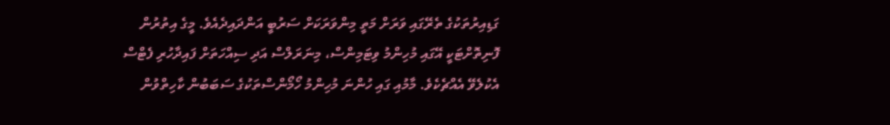ގަޑިއިރުތަކުގެ ތެރޭގައި ވަރަށް މަތީ މިންވަރަކަށް ސަރުބީ އަންދައިދެއެވެ. މީގެ އިތުރުން ފޮނިތޮށްޓަކީ އޭގައި މުހިންމު ވިޓަމިންސް، މިނަރަލްސް އަދި ސިއްހަތަށް ފައިދާހުރި ފެޓްސް އެކުލެވޭ އެއްޗެކެވެ. މާމުއި ގައި ހުންނަ މުހިންމު ހޯމޯންސްތަކުގެ ސަބަބުން ކާހިތްވުން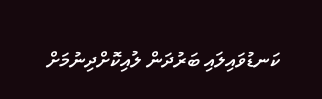ކަނޑުވައިލައި ބަރުދަން ލުއިކޮށްދިނުމަށް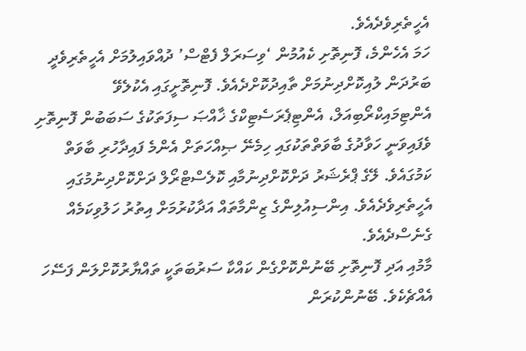އެހީތެރިވެދެއެވެ.
ހަމަ އެހެންމެ، ފޮނިތޮށި ކެއުމުން ‘ވިސަރަލް ފެޓްސް’ ދުއްވައިލުމަށް އެހީތެރިވެދީ ބަރުދަން ލުއިކޮށްދިނުމަށް ތާއިދުކޮށްދެއެވެ. ފޮނިތޮށީގައި އެކުލެވޭ އެންޓިމައިކްރޯބިއަލް، އެންޓިޕެރަސެޓިކްގެ ޚާއްޞަ ސިފަތަކުގެ ސަބަބުން ފޮނިތޮށި ވެފައިވަނީ ހަވާދުގެ ބާވަތްތަކުގައި ހިމެނޭ ޞިއްހަތަށް އެންމެ ފައިދާހުރި ބާވަތް ކަމުގައެވެ. ލޭގެ ޕްރެޝަރު ދަށްކޮށްދިނުމާއި ކޮލެސްޓްރޯލް ދަށްކޮށްދިނުމުގައި އެހީތެރިވެދެއެވެ. އިންސިއުލިންގެ ޒިންމާތައް އަދާކުރުމަށް އިތުރު ހަލުވިކަމެއް ގެނެސްދެއެވެ.
މާމުއި އަދި ފޮނިތޮށި ބޭނުންކޮށްގެން ކައްކާ ސަރުބަތަކީ ތައްޔާރުކޮށްލަން ފަސޭހަ އެއްޗެކެވެ. ބޭނުންކުރަން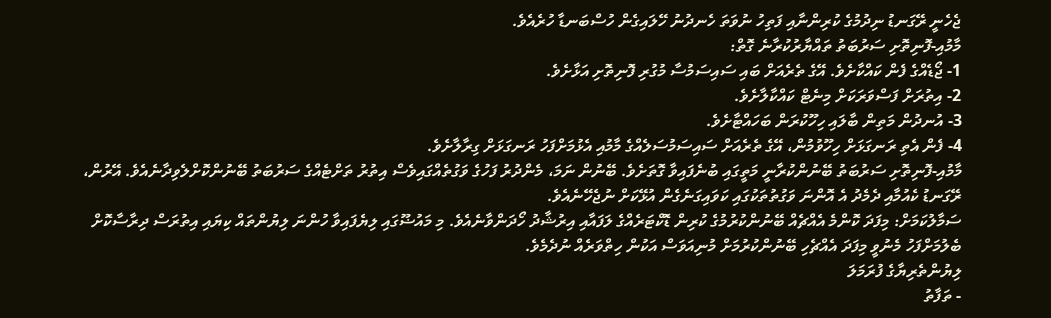ޖެހެނީ ރޭގަނޑު ނިދުމުގެ ކުރިންނާއި ފަތިހު ނުވަތަ ހެނދުނު ހޭލައިގެން ހުސްބަނޑާ ހުރެއެވެ.
މާމުއި-ފޮނިތޮށި ސަރުބަތު ތައްޔާރުކުރާނެ ގޮތް:
1- ޖޯޑެއްގެ ފެން ކައްކާށެވެ. އޭގެ ތެރެއަށް ބައި ސައިސަމުސާ މުގުރި ފޮނިތޮށި އަޅާށެވެ.
2- އިތުރަށް ފަސްވަރަކަށް މިނެޓް ކައްކާލާށެވެ.
3- އުނދުން މަތިން ބާލައި ހިހޫކުރަން ބަހައްޓާށެވެ.
4- ފެން އެތި ރަނގަޅަށް ހިހޫވުމުން، އޭގެ ތެރެއަށް ސައިސަމުސަލެއްގެ މާމުއި އެޅުމަށްފަހު ރަނގަޅަށް ގިރާލާށެވެ.
މާމުއި-ފޮނިތޮށި ސަރުބަތު ބޭނުންކުރާނީ މަތީގައި ބުނެފައިވާ ގޮތަށެވެ. ބޭނުން ނަމަ، މެންދުރު ފަހުގެ ވަގުތެއްގައިވެސް އިތުރު ތަށްޓެއްގެ ސަރުބަތު ބޭނުންކޮށްލެވިދާނެއެވެ. އޭރުން، ރޭގަނޑު ކެއުމާއި ދެމެދު އެ އޮންނަ ވަގުތުތަކުގައި ކަވައިގަނެގެން އުޅޭކަށް ނުޖެހޭނެއެވެ.
ސަމާލުކަމަށް: މިފަދަ ކޮންމެ އެއްޗެއް ބޭނުންކުރުމުގެ ކުރިން ޑޮކްޓަރެއްގެ ލަފައާއި އިރުޝާދު ހޯދަންވާނެއެވެ. މި މައުޟޫގައި ލިޔެފައިވާ ހުންނަ ލިޔުންތައް ކިޔައި އިތުރަސް ދިރާސާކޮށް ބެލުމަށްފަހު މެނުވީ މިފަދަ އެއްޗެހި ބޭނުންކުރުމަށް މުނިއަވަސް އަކުން ހިތްވަރެއް ނުދެމެވެ.
ލިޔުންތެރިޔާގެ ފުރަމަލަ
- ތަފާތު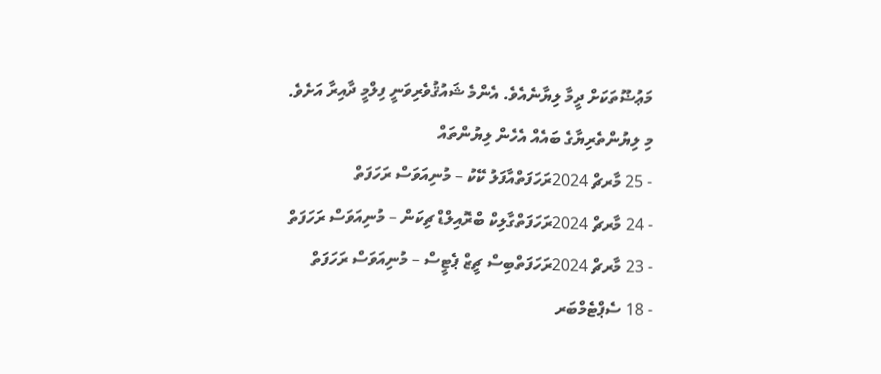މަޢުޟޫތަކަށް ދީމާ ލިޔާނެއެވެ. އެންމެ ޝައުޤުވެރިވަނީ ފިލްމީ ދާއިރާ އަށެވެ.
މި ލިޔުންތެރިޔާގެ ބައެއް އެހެން ލިޔުންތައް
- 25 މާރޗް 2024ރަހަފަތްއާފަލު ކޭކު – މުނިއަވަސް ރަހަފަތް
- 24 މާރޗް 2024ރަހަފަތްގާލިކް ބްރޮއިލްޑް ޗިކަން – މުނިއަވަސް ރަހަފަތް
- 23 މާރޗް 2024ރަހަފަތްބިސް ޗީޒް ޕެޓީސް – މުނިއަވަސް ރަހަފަތް
- 18 ސެޕްޓެމްބަރ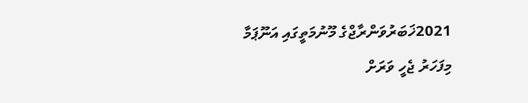2021ޚަބަރުވަންރާޖްގެ މޫނުމަތީގައި އަނޫޕަމާ މިފަހަރު ޖެހީ ވަރަށް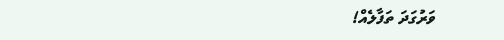ވަރުގަދަ ތަފާލެއް!